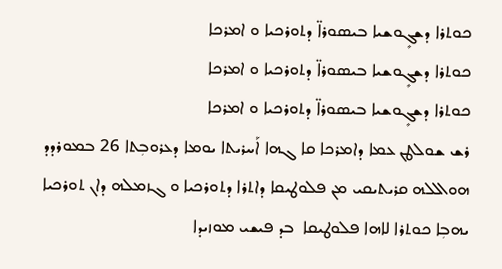ܟܘܬܪܐ ܕܫܓܻܘܫܝܐ ܒܝܣܘܪܐ̈ ܕܬܘܪܟܝܐ ܘ ܐܡܪܟܐ
ܟܘܬܪܐ ܕܫܓܻܘܫܝܐ ܒܝܣܘܪܐ̈ ܕܬܘܪܟܝܐ ܘ ܐܡܪܟܐ
ܟܘܬܪܐ ܕܫܓܻܘܫܝܐ ܒܝܣܘܪܐ̈ ܕܬܘܪܟܝܐ ܘ ܐܡܪܟܐ
ܪܫ ܫܘܠܛܢ ܥܡܐ ܕܐܡܪܟܐ ܩܐ ܓܗܐ ܐܰܚܪܝܬܐ ܝܘܡܐ ܕܥܪܘܒܼܬܐ 26 ܒܡܘܪܕܕ ܗܘܐܠܠܗ ܩܪܝܬܝܩܝ ܡܢ ܦܠܘܛܝܩܐ ܕܐܬܪܐ ܕܬܘܪܟܝܐ ܘ ܓܙܡܠܗ ܕܐܢ ܬܘܪܟܝܐ ܝܗܒܼܐ ܟܘܬܪܐ ܠܐܗܐ ܦܠܘܛܝܩܐ  ܒܕ ܦܝܫܝ ܡܘܙܝܕܐ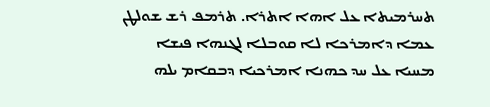ܬܚܪܡܝܬܐ ܥܠ ܐܗܐ ܐܬܪܐ. ܬܪܡܦ ܪܫ ܫܘܠܛܢ ܥܡܐ ܕܐܡܪܟܐ ܠܐ ܩܘܒܠܐ ܠܓܢܗܐ ܦܝܫܐ ܡܚܝܐ ܥܠ ܚܕ ܟܗܢܐ ܐܡܪܟܝܐ ܕܒܩܐܡ ܝܠܗ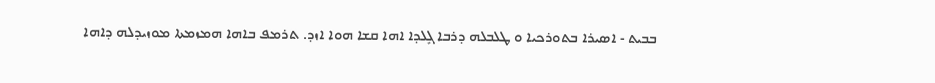ܒܒܝܬ - ܐܣܝܪܐ ܒܬܘܪܟܝܐ ܘ ܛܠܒܠܗ ܕܪܒܐ ܓܻܠܕܐ ܐܗܐ ܩܫܐ ܗܘܐ ܐܙܕ. ܬܪܡܦ ܒܐܗܐ ܗܡܙܡܬܐ ܡܘܙܝܕܠܗ ܕܐܗܐ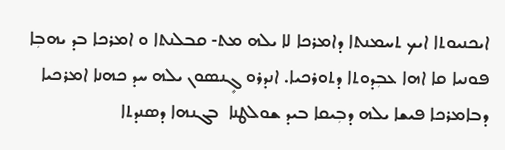ܐܝܟܢܝܘܬܐ ܐܝܟ ܬܚܡܢܬܐ ܕܐܡܪܟܐ ܠܐ ܝܠܗ ܡܬ- ܩܒܠܢܬܐ ܘ ܐܡܪܟܐ ܒܕ ܝܗܒܼܐ ܦܘܢܝܐ ܩܐ ܐܗܐ ܥܒܼܕܘܬܐ ܕܬܘܪܟܝܐ. ܐܢܕܪܘ ܓܻܢܣܘܢ ܝܠܗ ܚܕ ܟܗܢܐ ܐܡܪܟܝܐ ܕܒܐܡܪܟܐ ܦܝܫܐ ܝܠܗ ܕܒܼܝܩܐ ܒܝܕ ܫܘܠܛܢܐ  ܒܓܢܗܐ ܕܣܢܕܬܐ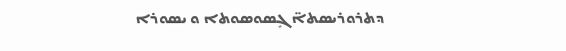ܕܬܪܘܪܝܣܬܐ̈ ܓܻܣܘܣܘܬܐ ܘ ܝܣܘܪܐ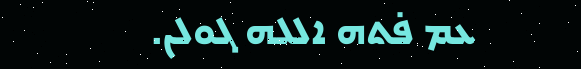ܥܡ ܦ̇ܬܗ ܐܠܠܗ ܓܘܠܢ.